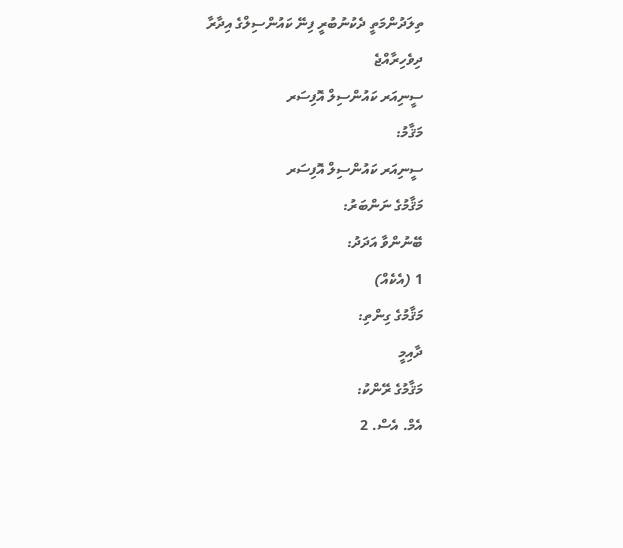ތިލަދުންމަތީ ދެކުނުބުރީ ފިނޭ ކައުންސިލްގެ އިދާރާ
ދިވެހިރާއްޖެ
ސީނިއަރ ކައުންސިލް އޮފިސަރ
މަޤާމު:
ސީނިއަރ ކައުންސިލް އޮފިސަރ
މަޤާމުގެ ނަންބަރު:
ބޭނުންވާ އަދަދު:
1 (އެކެއް)
މަޤާމުގެ ގިންތި:
ދާއިމީ
މަޤާމުގެ ރޭންކު:
އެމް. އެސް. 2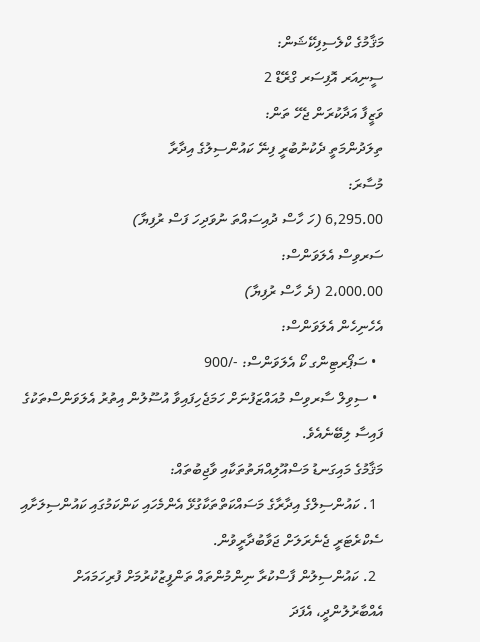މަޤާމުގެ ކްލެސިފިކޭޝަން:
ސީނިއަރ އޮފިސަރ ގްރޭޑް 2
ވަޒީފާ އަދާކުރަން ޖެހޭ ތަން:
ތިލަދުންމަތީ ދެކުނުބުރީ ފިނޭ ކައުންސިލުގެ އިދާރާ
މުސާރަ:
6,295.00 (ހަ ހާސް ދުއިސައްތަ ނުވަދިހަ ފަސް ރުފިޔާ)
ސަރވިސް އެލަވަންސް:
2،000.00 (ދެ ހާސް ރުފިޔާ)
އެހެނިހެން އެލަވަންސް:
  • ސަޕޯރޓިންގ ކޯ އެލަވަންސް: -/900
  • ސިވިލް ސާރވިސް މުއައްޒަފުނަށް ހަމަޖެހިފައިވާ އުސޫލުން އިތުރު އެލަވަންސްތަކުގެ ފައިސާ ލިބޭނެއެވެ.
މަޤާމުގެ މައިގަނޑު މަސްއޫލިއްޔަތުތަކާއި ވާޖިބުތައް:
  1. ކައުންސިލްގެ އިދާރާގެ މަސައްކަތްތަކާގުޅޭ އެންމެހައި ކަންކަމުގައި ކައުންސިލަށާއި ސެކްރެޓަރީ ޖެނެރަލަށް ޖަވާބުދާރީވުން.
  2. ކައުންސިލުން ފާސްކުރާ ނިންމުންތައް ތަންފީޒުކުރުމަށް ފުރިހަމައަށް އެއްބާރުލުންދީ، އެފަދަ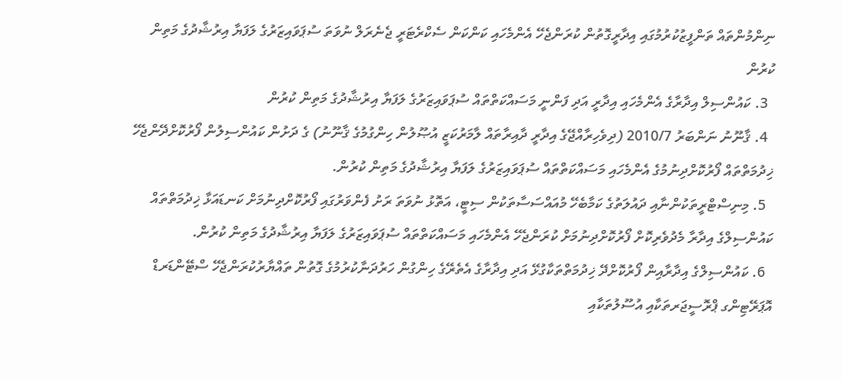ނިންމުންތައް ތަންފީޒުކުރުމުގައި އިދާރީގޮތުން ކުރަންޖެހޭ އެންމެހައި ކަންކަން ސެކްރެޓަރީ ޖެނެރަލް ނުވަތަ ސުޕަވައިޒަރުގެ ލަފަޔާ އިރުޝާދުގެ މަތިން ކުރުން
  3. ކައުންސިލް އިދާރާގެ އެންމެހައި އިދާރީ އަދި ފަންނީ މަސައްކަތްތައް ސުޕަވައިޒަރުގެ ލަފަޔާ އިރުޝާދުގެ މަތިން ކުރުން
  4. ޤާނޫނު ނަންބަރު 2010/7 (ދިވެހިރާއްޖޭގެ އިދާރީ ދާއިރާތައް ލާމަރުކަޒީ އުޞޫލުން ހިންގުމުގެ ޤާނޫނު) ގެ ދަށުން ކައުންސިލުން ފޯރުކޮށްދޭންޖެހޭ ޚިދުމަތްތައް ފޯރުކޮށްދިނުމުގެ އެންމެހައި މަސައްކަތްތައް ސުޕަވައިޒަރުގެ ލަފަޔާ އިރުޝާދުގެ މަތިން ކުރުން.
  5. މިނިސްޓްރީތަކުންނާއި ދައުލަތުގެ ކަމާބެހޭ މުއައްސަސާތަކުން ސިޓީ، އަތޮޅު ނުވަތަ ރަށު ފެންވަރުގައި ފޯރުކޮށްދިނުމަށް ކަނޑައަޅާ ޚިދުމަތްތައް ކައުންސިލްގެ އިދާރާ މެދުވެރިކޮށް ފޯރުކޮށްދިނުމަށް ކުރަންޖެހޭ އެންމެހައި މަސައްކަތްތައް ސުޕަވައިޒަރުގެ ލަފަޔާ އިރުޝާދުގެ މަތިން ކުރުން.
  6. ކައުންސިލްގެ އިދާރާއިން ފޯރުކޮށްދޭ ޚިދުމަތްތަކާގުޅޭ އަދި އިދާރާގެ އެތެރޭގެ ހިންގުން ހަރުދަނާކުރުމުގެ ގޮތުން ތައްޔާރުކުރަންޖެހޭ ސްޓޭންޑަރޑް އޮޕަރޭޓިންގ ޕްރޮސީޖަރތަކާއި އުސޫލުތަކާއި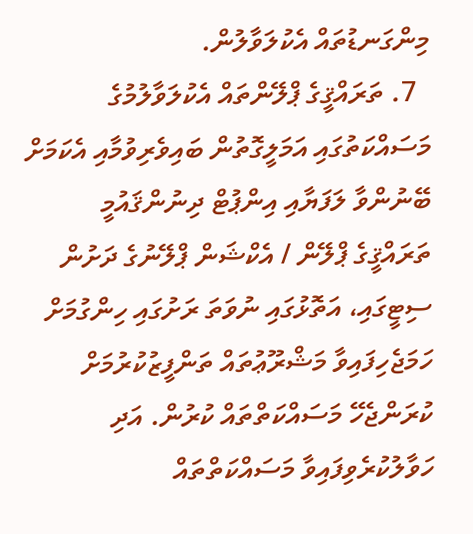މިންގަނޑުތައް އެކުލަވާލުން.
  7. ތަރައްޤީގެ ޕްލޭންތައް އެކުލަވާލުމުގެ މަސައްކަތުގައި އަމަލީގޮތުން ބައިވެރިވުމާއި އެކަމަށް ބޭނުންވާ ލަފަޔާއި އިންޕުޓް ދިނުންޤައުމީ ތަރައްޤީގެ ޕްލޭން / އެކްޝަން ޕްލޭނުގެ ދަށުން ސިޓީގައި، އަތޮޅުގައި ނުވަތަ ރަށުގައި ހިންގުމަށް ހަމަޖެހިފައިވާ މަޝްރޫޢުތައް ތަންފީޒުކުރުމަށް ކުރަންޖެހޭ މަސައްކަތްތައް ކުރުން. އަދި ހަވާލުކުރެވިފައިވާ މަސައްކަތްތައް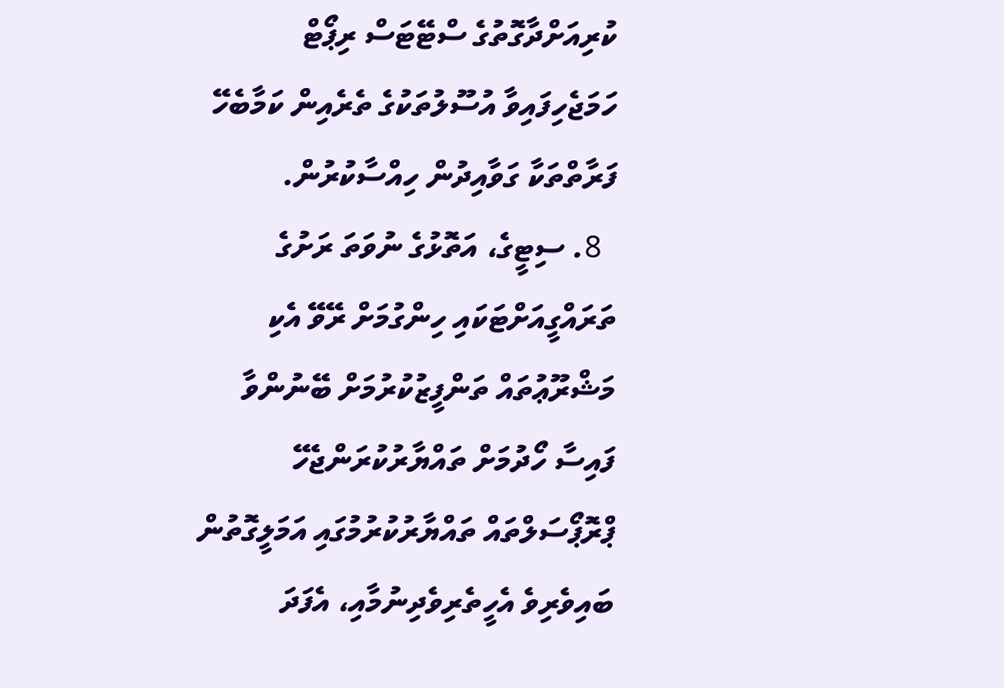ކުރިއަށްދާގޮތުގެ ސްޓޭޓަސް ރިޕޯޓް ހަމަޖެހިފައިވާ އުސޫލުތަކުގެ ތެރެއިން ކަމާބެހޭ ފަރާތްތަކާ ގަވާއިދުން ހިއްސާކުރުން.
  8. ސިޓީގެ، އަތޮޅުގެ ނުވަތަ ރަށުގެ ތަރައްގީއަށްޓަކައި ހިންގުމަށް ރޭވޭ އެކި މަޝްރޫޢުތައް ތަންފީޒުކުރުމަށް ބޭނުންވާ ފައިސާ ހޯދުމަށް ތައްޔާރުކުރަންޖެހޭ ޕްރޮޕޯސަލްތައް ތައްޔާރުކުރުމުގައި އަމަލީގޮތުން ބައިވެރިވެ އެހީތެރިވެދިނުމާއި، އެފަދަ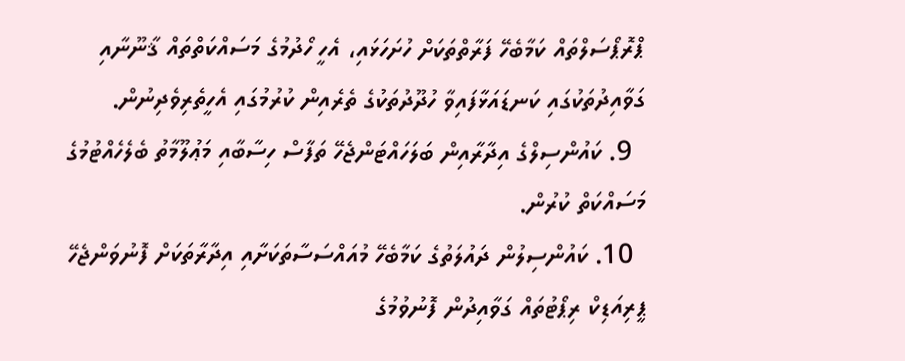ޕްރޮޕޯސަލްތައް ކަމާބެހޭ ފަރާތްތަކަށް ހުށަހަޅައި، އެހީ ހޯދުމުގެ މަސައްކަތްތައް ޤާނޫނާއި ގަވާއިދުތަކުގައި ކަނޑައަޅާފައިވާ ހުދޫދުތަކުގެ ތެރެއިން ކުރުމުގައި އެހީތެރިވެދިނުން.
  9. ކައުންސިލްގެ އިދާރާއިން ބަލަހައްޓަންޖެހޭ ތަފާސް ހިސާބާއި މަޢުލޫމާތު ބެލެހެއްޓުމުގެ މަސައްކަތް ކުރުން.
  10. ކައުންސިލުން ދައުލަތުގެ ކަމާބެހޭ މުއައްސަސާތަކަށާއި އިދާރާތަކަށް ފޮނުވަންޖެހޭ ޕީރިއަޑިކް ރިޕޯޓުތައް ގަވާއިދުން ފޮނުވުމުގެ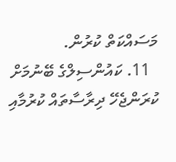މަސައްކަތް ކުރުން.
  11. ކައުންސިލްގެ ބޭނުމަށް ކުރަންޖެހޭ ދިރާސާތައް ކުރުމާއި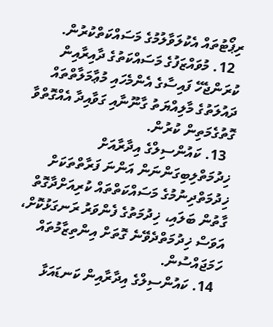ރިޕޯޓުތައް އެކުލަވާލުމުގެ މަސައްކަތްކުރުން.
  12. މުވައްޒަފުގެ މަސައްކަތުގެ ދާއިރާއިން ކުރަންޖެހޭ ފައިސާގެ އެންމެހައި މުޢާމަލާތްތައް ދައުލަތުގެ މާލިއްޔަތު ގާނޫނާއި ގަވާއިދާ އެއްގޮތްވާ ގޮތުގެމަތިން ކުރުން.
  13. ކައުންސިލްގެ އިދާރާއަށް ޚިދުމަތްލިބިގަންނަން އަންނަ ފަރާތްތަކަށް ޚިދުމަތްދިނުމުގެ މަސައްކަތްތައް ކުރިއަށްދާގޮތް ގާތުން ބަލައި، ޚިދުމަތުގެ ފެންވަރު ރަނގަޅުކޮށް، އަވަސް ޚިދުމަތްދެވޭނެ ގޮތަށް އިންތިޒާމުތައް ހަމަޖައްސުން.
  14. ކައުންސިލްގެ އިދާރާއިން ކަނޑައަޅާ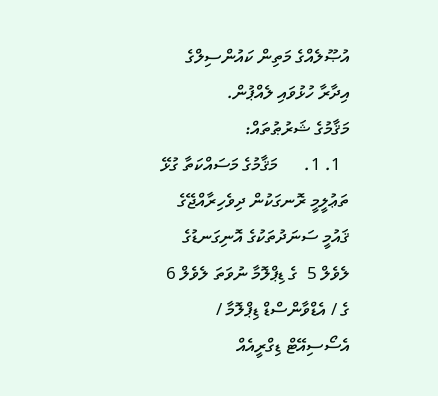އުޞޫލެއްގެ މަތިން ކައުންސިލްގެ އިދާރާ ހުޅުވައި ލެއްޕުން.
މަޤާމުގެ ޝަރުޠުތައް:
  1. 1.      މަޤާމުގެ މަސައްކަތާ ގުޅޭ ތަޢުލީމީ ރޮނގަކުން ދިވެހިރާއްޖޭގެ  ޤައުމީ ސަނަދުތަކުގެ އޮނިގަނޑުގެ ލެވެލް 5  ގެ ޑިޕްލޮމާ ނުވަތަ ލެވެލް 6 ގެ / އެޑްވާންސްޑް ޑިޕްލޮމާ / އެސޯސިއޭޓް ޑިގްރީއެއް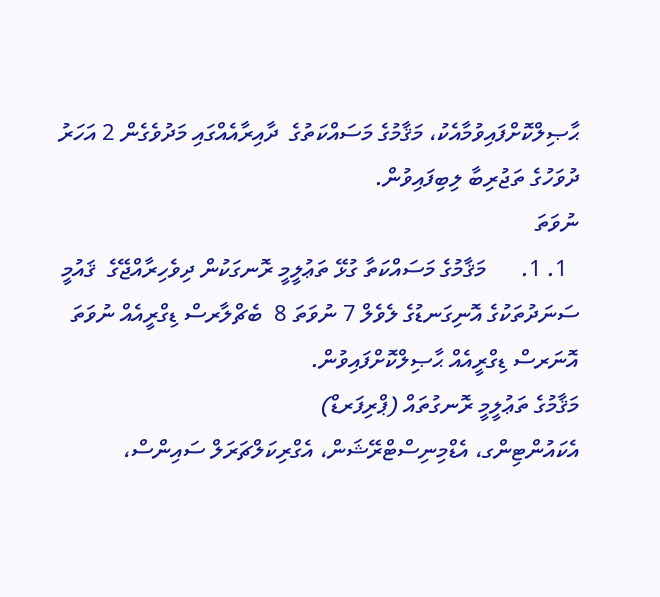ޙާޞިލްކޮށްފައިވުމާއެކު، މަޤާމުގެ މަސައްކަތުގެ  ދާއިރާއެއްގައި މަދުވެގެން 2 އަހަރު ދުވަހުގެ ތަޖުރިބާ ލިބިފައިވުން.
ނުވަތަ
  1. 1.      މަޤާމުގެ މަސައްކަތާ ގުޅޭ ތަޢުލީމީ ރޮނގަކުން ދިވެހިރާއްޖޭގެ  ޤައުމީ ސަނަދުތަކުގެ އޮނިގަނޑުގެ ލެވެލް 7 ނުވަތަ 8  ބެޗްލާރސް ޑިގްރީއެއް ނުވަތަ އޮނަރސް ޑިގްރީއެއް ޙާޞިލްކޮށްފައިވުން.
މަޤާމުގެ ތަޢުލީމީ ރޮނގުތައް (ޕްރިފަރޑް)
އެކައުންޓިންގ، އެޑްމިނިސްޓްރޭޝަން، އެގްރިކަލްޗަރަލް ސައިންސް،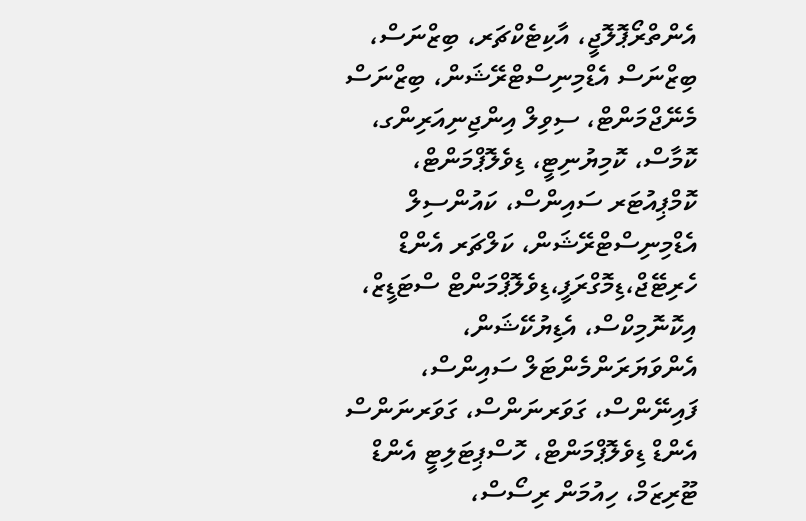އެންތްރޯޕޮލޮޖީ، އާކިޓެކްޗަރ، ބިޒްނަސް، ބިޒްނަސް އެޑްމިނިސްޓްރޭޝަން، ބިޒްނަސް މެނޭޖްމަންޓް، ސިވިލް އިންޖިނިއަރިންގ، ކޮމާސް، ކޮމިޔުނިޓީ، ޑިވެލޮޕްމަންޓް، ކޮމްޕިއުޓަރ ސައިންސް، ކައުންސިލް އެޑްމިނިސްޓްރޭޝަން، ކަލްޗަރ އެންޑް ހެރިޓޭޖް،ޑިމޮގްރަފީ،ޑިވެލޮޕްމަންޓް ސްޓަޑީޒް، އިކޮނޮމިކްސް، އެޑިޔުކޭޝަން، އެންވަޔަރަންމެންޓަލް ސައިންސް، ފައިނޭންސް، ގަވަރނަންސް، ގަވަރނަންސް އެންޑް ޑިވެލޮޕްމަންޓް، ހޮސްޕިޓަލިޓީ އެންޑް ޓޫރިޒަމް، ހިއުމަން ރިސޯސް،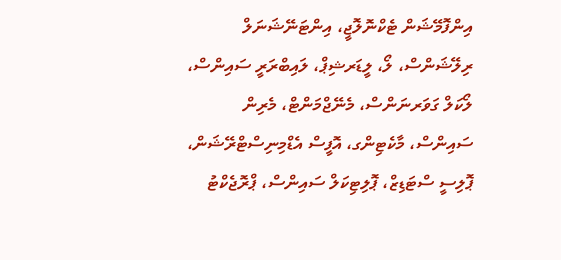އިންފޮމޭޝަން ޓެކްނޮލޮޖީ، އިންޓަނޭޝަނަލް ރިލޭޝަންސް، ލޯ، ލީޑަރޝިޕް، ލައިބްރަރީ ސައިންސް، ލޯކަލް ގަވަރނަންސް، މެނޭޖްމަންޓް، މެރިން ސައިންސް، މާކެޓިންގ، އޮފީސް އެޑްމިނިސްޓްރޭޝަން، ޕޮލިސީ ސްޓަޑިޒް، ޕޮލިޓިކަލް ސައިންސް، ޕްރޮޖެކްޓު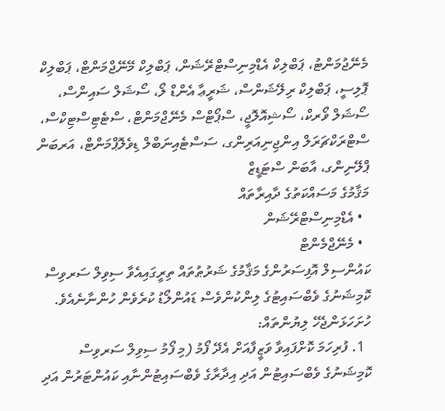މެނޭޖުމަންޓު، ޕަބްލިކް އެޑްމިނިސްޓްރޭޝަން، ޕަބްލިކް މޭނޭޖްމަންޓް، ޕަބްލިކް ޕޮލިސީ، ޕަބްލިކް ރިލޭޝަންސް، ޝަރީޢާ އެންޑް ލޯ، ސޯޝަލް ސައިންސް، ސޯޝަލް ވޯރކް، ސޯޝިއޮލޮޖީ، ސްޕޯޓްސް މެނޭޖްމަންޓް، ސްޓެޓިސްޓިކްސް، ސްޓްރަކްޗަރަލް އިންޖިނިއަރިންގ، ސަސްޓެއިނަބްލް ޑިވެލޮޕްމަންޓް، އަރބަން ޕްލޭނިންގ، އާބަން ސްޓަޑީޒް
މަޤާމުގެ މަސައްކަތުގެ ދާއިރާތައް
  • އެޑްމިނިސްޓްރޭޝަން
  • މެނޭޖްމެންޓް
ކައުންސިލް އޮފިސަރުންގެ މަޤާމުގެ ޝަރުޠުތައް ތިރީގައިއެވާ ސިވިލް ސަރވިސް ކޮމިޝަނުގެ ވެބްސައިޓުގެ ލިންކުންވެސް ޑައުންލޯޑު ކުރެވެން ހުންނާނެއެވެ.
ހުށަހަޅަންޖެހޭ ލިޔުންތައް:
  1. ފުރިހަމަ ކޮށްފައިވާ ވަޒީފާއަށް އެދޭ ފޯމު (މި ފޯމު ސިވިލް ސަރވިސް ކޮމިޝަނުގެ ވެބްސައިޓުން އަދި އިދާރާގެ ވެބްސައިޓުންނާއި ކައުންޓަރުން އަދި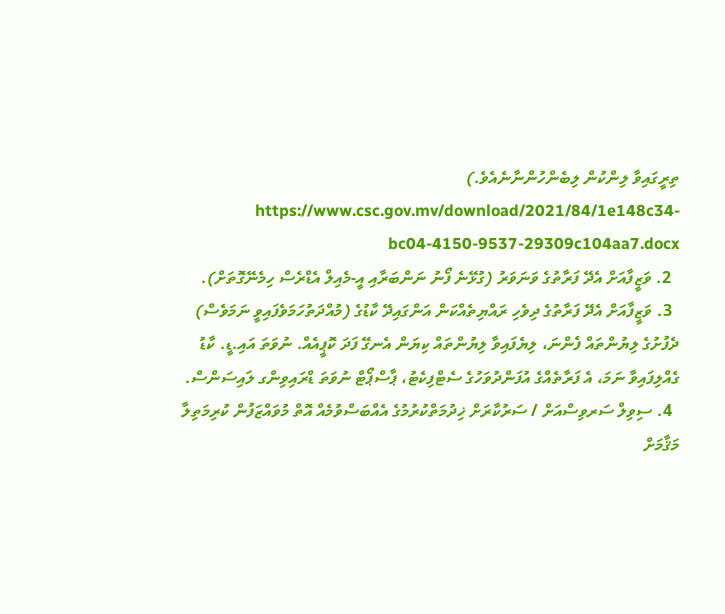ތިރީގައިވާ ލިންކުން ލިބެންހުންނާނެއެވެ.)  https://www.csc.gov.mv/download/2021/84/1e148c34-bc04-4150-9537-29309c104aa7.docx
  2. ވަޒީފާއަށް އެދޭ ފަރާތުގެ ވަނަވަރު (ގުޅޭނެ ފޯނު ނަންބަރާއި އީ-މެއިލް އެޑްރެސް ހިމެނޭގޮތަށް).
  3. ވަޒީފާއަށް އެދޭ ފަރާތުގެ ދިވެހި ރައްޔިތެއްކަން އަންގައިދޭ ކާޑުގެ (މުއްދަތުހަމަވެފައިވީ ނަމަވެސް) ދެފުށުގެ ލިޔުންތައް ފެންނަ، ލިޔެފައިވާ ލިޔުންތައް ކިޔަން އެނގޭ ފަދަ ކޮޕީއެއް. ނުވަތަ އައި.ޑީ. ކާޑު ގެއްލިފައިވާ ނަމަ، އެ ފަރާތެއްގެ އުފަންދުވަހުގެ ސެޓްފިކެޓު، ޕާސްޕޯޓް ނުވަތަ ޑްރައިވިންގ ލައިސަންސް.
  4. ސިވިލް ސަރވިސްއަށް / ސަރުކާރަށް ޚިދުމަތްކުރުމުގެ އެއްބަސްވުމެއް އޮތް މުވައްޒަފުން ކުރިމަތިލާ މަޤާމަށް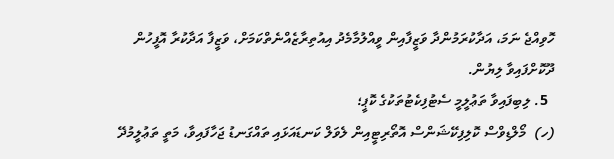ހޮވިއްޖެ ނަމަ، އަދާކުރަމުންދާ ވަޒީފާއިން ވީއްލުމާމެދު އިއުތިރާޒެއްނެތްކަމަށް، ވަޒީފާ އަދާކުރާ އޮފީހުން ދޫކޮށްފައިވާ ލިޔުން.
  5. ލިބިފައިވާ ތަޢުލީމީ ސެޓުފިކެޓުތަކުގެ ކޮޕީ؛
(ހ)  މޯލްޑިވްސް ކޮލިފިކޭޝަންސް އޮތޯރިޓީއިން ލެވަލް ކަނޑައަޅައި ތައްގަނޑު ޖަހާފައިވާ، މަތީ ތަޢުލީމުދޭ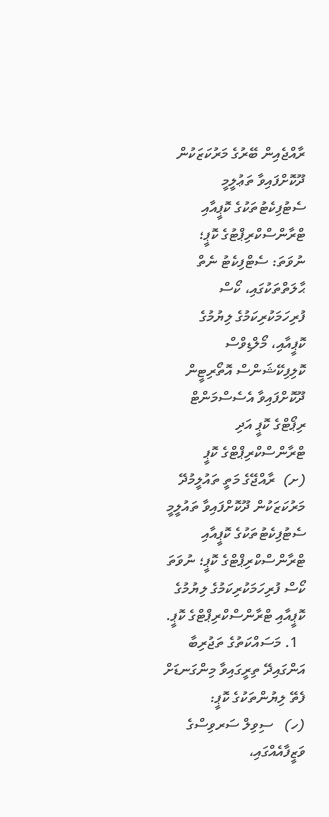ރާއްޖެއިން ބޭރުގެ މަރުކަޒަކުން ދޫކޮށްފައިވާ ތަޢުލީމީ ސެޓުފިކެޓުތަކުގެ ކޮޕީއާއި ޓްރާންސްކްރިޕްޓުގެ ކޮޕީ؛ ނުވަތަ: ސެޓްފިކެޓު ނެތް ޙާލަތްތަކުގައި، ކޯސް ފުރިހަމަކުރިކަމުގެ ލިޔުމުގެ ކޮޕީއާއި، މޯލްޑިވްސް ކޮލިފިކޭޝަންސް އޮތޯރިޓީން ދޫކޮށްފައިވާ އެސެސްމަންޓް ރިޕޯޓްގެ ކޮޕީ އަދި ޓްރާންސްކްރިޕްޓްގެ ކޮޕީ
(ށ)  ރާއްޖޭގެ މަތީ ތައުލީމުދޭ މަރުކަޒަކުން ދޫކޮށްފައިވާ ތައުލީމީ ސެޓުފިކެޓުތަކުގެ ކޮޕީއާއި ޓްރާންސްކްރިޕްޓްގެ ކޮޕީ؛ ނުވަތަ ކޯސް ފުރިހަމަކުރިކަމުގެ ލިޔުމުގެ ކޮޕީއާއި ޓްރާންސްކްރިޕްޓްގެ ކޮޕީ.
  1. މަސައްކަތުގެ ތަޖުރިބާ އަންގައިދޭ ތިރީގައިވާ މިންގަނޑަށް ފެތޭ ލިޔުންތަކުގެ ކޮޕީ:
(ހ)   ސިވިލް ސަރވިސްގެ ވަޒީފާއެއްގައި،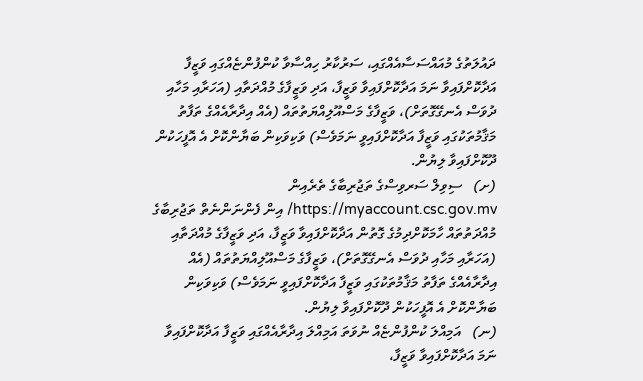ދައުލަތުގެ މުއައްސަސާއެއްގައި، ސަރުކާރު ހިއްސާވާ ކުންފުންޏެއްގައި ވަޒީފާ އަދާކޮށްފައިވާ ނަމަ އަދާކޮށްފައިވާ ވަޒީފާ، އަދި ވަޒީފާގެ މުއްދަތާއި (އަހަރާއި މަހާއި ދުވަސް އެނގޭގޮތަށް)، ވަޒީފާގެ މަސްއޫލިއްޔަތުތައް (އެއް އިދާރާއެއްގެ ތަފާތު މަޤާމުތަކުގައި ވަޒީފާ އަދާކޮށްފައިވީ ނަމަވެސް) ވަކިވަކިން ބަޔާންކޮށް އެ އޮފީހަކުން ދޫކޮށްފައިވާ ލިޔުން.
(ށ)   ސިވިލް ސަރވިސްގެ ތަޖުރިބާގެ ތެރެއިން https://myaccount.csc.gov.mv/ އިން ފެންނަންނެތް ތަޖުރިބާގެ މުއްދަތުތައް ހާމަކޮށްދިމުގެ ގޮތުން އަދާކޮށްފައިވާ ވަޒީފާ، އަދި ވަޒީފާގެ މުއްދަތާއި (އަހަރާއި މަހާއި ދުވަސް އެނގޭގޮތަށް)، ވަޒީފާގެ މަސްއޫލިއްޔަތުތައް (އެއް އިދާރާއެއްގެ ތަފާތު މަޤާމުތަކުގައި ވަޒީފާ އަދާކޮށްފައިވީ ނަމަވެސް) ވަކިވަކިން ބަޔާންކޮށް އެ އޮފީހަކުން ދޫކޮށްފައިވާ ލިޔުން.
(ނ)   އަމިއްލަ ކުންފުންޏެއް ނުވަތަ އަމިއްލަ އިދާރާއެއްގައި ވަޒީފާ އަދާކޮށްފައިވާ ނަމަ އަދާކޮށްފައިވާ ވަޒީފާ،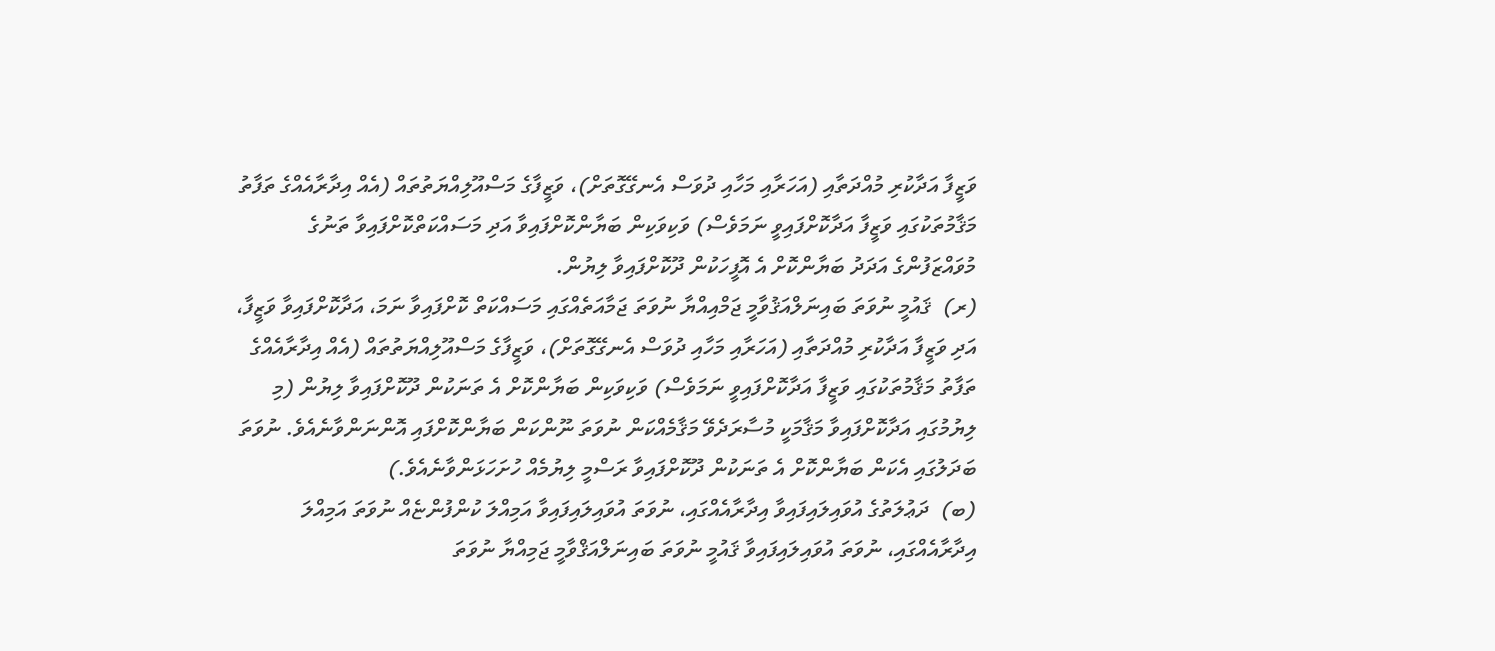ވަޒީފާ އަދާކުރި މުއްދަތާއި (އަހަރާއި މަހާއި ދުވަސް އެނގޭގޮތަށް)، ވަޒީފާގެ މަސްއޫލިއްޔަތުތައް (އެއް އިދާރާއެއްގެ ތަފާތު މަޤާމުތަކުގައި ވަޒީފާ އަދާކޮށްފައިވީ ނަމަވެސް) ވަކިވަކިން ބަޔާންކޮށްފައިވާ އަދި މަސައްކަތްކޮށްފައިވާ ތަނުގެ މުވައްޒަފުންގެ އަދަދު ބަޔާންކޮށް އެ އޮފީހަކުން ދޫކޮށްފައިވާ ލިޔުން.
(ރ)  ޤައުމީ ނުވަތަ ބައިނަލްއަޤުވާމީ ޖަމްއިއްޔާ ނުވަތަ ޖަމާއަތެއްގައި މަސައްކަތް ކޮށްފައިވާ ނަމަ، އަދާކޮށްފައިވާ ވަޒީފާ، އަދި ވަޒީފާ އަދާކުރި މުއްދަތާއި (އަހަރާއި މަހާއި ދުވަސް އެނގޭގޮތަށް)، ވަޒީފާގެ މަސްއޫލިއްޔަތުތައް (އެއް އިދާރާއެއްގެ ތަފާތު މަޤާމުތަކުގައި ވަޒީފާ އަދާކޮށްފައިވީ ނަމަވެސް) ވަކިވަކިން ބަޔާންކޮށް އެ ތަނަކުން ދޫކޮށްފައިވާ ލިޔުން (މި ލިޔުމުގައި އަދާކޮށްފައިވާ މަޤާމަކީ މުސާރަދެވޭ މަޤާމެއްކަން ނުވަތަ ނޫންކަން ބަޔާންކޮށްފައި އޮންނަންވާނެއެވެ. ނުވަތަ ބަދަލުގައި އެކަން ބަޔާންކޮށް އެ ތަނަކުން ދޫކޮށްފައިވާ ރަސްމީ ލިޔުމެއް ހުށަހަޅަންވާނެއެވެ.)
(ބ)  ދަޢުލަތުގެ އުވައިލައިފައިވާ އިދާރާއެއްގައި، ނުވަތަ އުވައިލައިފައިވާ އަމިއްލަ ކުންފުންޏެއް ނުވަތަ އަމިއްލަ އިދާރާއެއްގައި، ނުވަތަ އުވައިލައިފައިވާ ޤައުމީ ނުވަތަ ބައިނަލްއަޤްވާމީ ޖަމިއްޔާ ނުވަތަ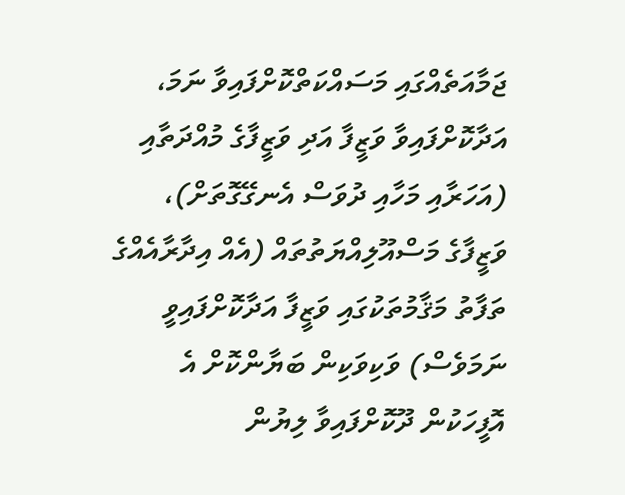ޖަމާއަތެއްގައި މަސައްކަތްކޮށްފައިވާ ނަމަ، އަދާކޮށްފައިވާ ވަޒީފާ އަދި ވަޒީފާގެ މުއްދަތާއި (އަހަރާއި މަހާއި ދުވަސް އެނގޭގޮތަށް)، ވަޒީފާގެ މަސްއޫލިއްޔަތުތައް (އެއް އިދާރާއެއްގެ ތަފާތު މަޤާމުތަކުގައި ވަޒީފާ އަދާކޮށްފައިވީ ނަމަވެސް) ވަކިވަކިން ބަޔާންކޮށް އެ އޮފީހަކުން ދޫކޮށްފައިވާ ލިޔުން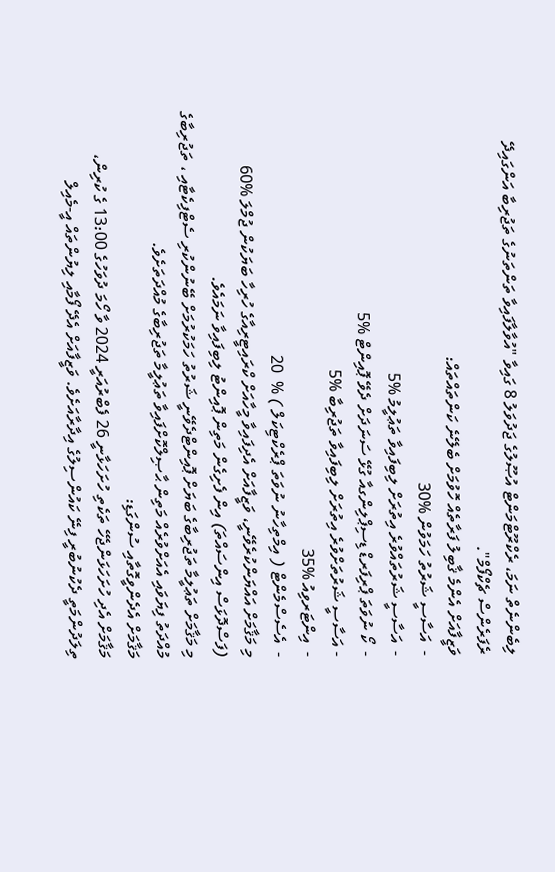ލިބެންނެތް ނަމަ، ރެކްރޫޓްމަންޓް އުޞޫލުގެ ޖަދުވަލު 8 ގައިވާ "އުވާލާފައިވާ ތަންތަނުގެ ތަޖުރިބާ އަންގައިދޭ ރެފަރެންސް ޗެކްފޯމް".
ވަޒީފާއަށް އެންމެ ޤާބިލު ފަރާތެއް ހޮވުމަށް ބެލޭނެ ކަންތައްތައް:
-  އަސާސީ ޝަރުތު ހަމަވުން %30
-  އަސާސީ ޝަރުތައްވުރެ އިތުރަށް ލިބިފައިވާ ތަޢުލީމު %5
-  ކޯ ނުވަތަ ޕްރިފަރޑް ޑިސިޕްލިންގއާ ގުޅޭ ސަނަދަށް ދެވޭ ޕޮއިންޓް %5
- އަސާސީ ޝަރުތަށްވުރެ އިތުރަށް ލިބިފައިވާ ތަޖުރިބާ %5
-  އިންޓަރވިއު %35
-  އެސެސްމެންޓް ( އިމްތިހާނު ނުވަތަ ޕްރެކްޓިކަލް ) %  20
މި މަޤާމަށް އައްޔަންކުރެވޭނީ، ވަޒީފާއަށް އެދިފައިވާ މީހާއަށް ކްރައިޓީރިއާގެ ހުރިހާ ބަޔަކުން ޖުމްލަ %60 (ފަސްދޮޅަސް އިންސައްތަ) އިން ފެށިގެން މަތިން ޕޮއިންޓު ލިބިފައިވާ ނަމައެވެ.
މި މަޤާމަށް ތަޢުލީމާ ތަޖުރިބާގެ ބަޔަށް ޕޮއިންޓްދެވޭނީ ޝަރުތު ހަމަކުރުމަށް ބޭނުންކުރި ސެޓްފިކެޓާއި ، ތަޖުރިބާގެ މުއްދަތު ފިޔަވައި އެއަށްވުރެއް މަތިން ޙާޞިލްކޮށްފައިވާ ތަޢުލީމާ ތަޖުރިބާގެ މުއްދަތަށެވެ.
މަޤާމަށް އެދެންވީގޮތާއި ސުންގަޑި:
މަޤާމަށް އެދި ހުށަހަޅަންޖެހޭ ތަކެތި ހުށަހަޅާނީ 26 ފެބްރުއަރީ 2024 ވާ ހޯމަ ދުވަހުގެ 13:00 ގެ ކުރިން، ތިލަދުންމަތީ ދެކުނުބުރީ ފިނޭ ކައުންސިލުގެ އިދާރާއަށެވެ. ވަޒީފާއަށް އެދޭ ފޯމާއި ލިޔުންތައް އީ-މެއިލް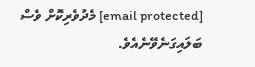[email protected] މެދުވެރިކޮށް ވެސް ބަލައިގަނެވޭނެއެވެ.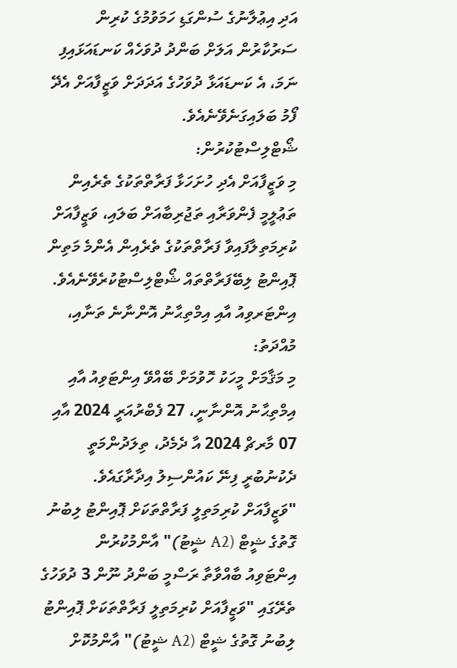އަދި އިޢުލާނުގެ ސުންގަޑި ހަމަވުމުގެ ކުރިން ސަރުކާރުން އަލަށް ބަންދު ދުވަހެއް ކަނޑައަޅައިފި ނަމަ، އެ ކަނޑައަޅާ ދުވަހުގެ އަދަދަށް ވަޒީފާއަށް އެދޭ ފޯމު ބަލައިގަނެވޭނެއެވެ.
ޝޯޓްލިސްޓުކުރުން:
މި ވަޒީފާއަށް އެދި ހުށަހަޅާ ފަރާތްތަކުގެ ތެރެއިން ތަޢުލީމީ ފެންވަރާއި ތަޖުރިބާއަށް ބަލައި، ވަޒީފާއަށް ކުރިމަތިލާފައިވާ ފަރާތްތަކުގެ ތެރެއިން އެންމެ މަތިން ޕޮއިންޓު ލިބޭފަރާތްތައް ޝޯޓްލިސްޓުކުރެވޭނެއެވެ.
އިންޓަރވިއު އާއި އިމްތިޙާނު އޮންނާނެ ތަނާއި، މުއްދަތު:
މި މަޤާމަށް މީހަކު ހޮވުމަށް ބޭއްވޭ އިންޓަވިއު އާއި އިމްތިޙާނު އޮންނާނީ، 27 ފެބްރުއަރީ 2024 އާއި 07 މާރޗް 2024 އާ ދެމެދު، ތިލަދުންމަތީ ދެކުނުބުރީ ފިނޭ ކައުންސިލު އިދާރާގައެވެ.
"ވަޒީފާއަށް ކުރިމަތިލީ ފަރާތްތަކަށް ޕޮއިންޓު ލިބުނު ގޮތުގެ ޝީޓް (A2 ޝީޓު)" އާންމުކުރުން
އިންޓަވިއު ބާއްވާތާ ރަސްމީ ބަންދު ނޫން 3 ދުވަހުގެ ތެރޭގައި "ވަޒީފާއަށް ކުރިމަތިލީ ފަރާތްތަކަށް ޕޮއިންޓު ލިބުނު ގޮތުގެ ޝީޓް (A2 ޝީޓު)" އާންމުކޮށް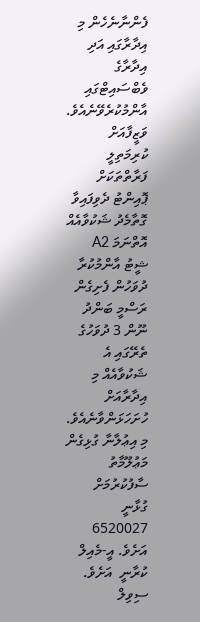ފެންނާނެހެން މި އިދާރާގައި އަދި އިދާރާގެ ވެބްސައިޓްގައި އާންމުކުރެވޭނެއެވެ. ވަޒީފާއަށް ކުރިމަތިލީ ފަރާތްތަކަށް ޕޮއިންޓު ދެވިފައިވާ ގޮތާމެދު ޝަކުވާއެއް އޮތްނަމަ A2 ޝީޓު އާންމުކުރާ ދުވަހުން ފެށިގެން ރަސްމީ ބަންދު ނޫން 3 ދުވަހުގެ ތެރޭގައި އެ ޝަކުވާއެއް މި އިދާރާއަށް ހުށަހަޅަންވާނެއެވެ.
މި އިޢުލާނާ ގުޅިގެން މަޢުލޫމާތު ސާފުކުރުމަށް ގުޅާނީ 6520027 އަށެވެ. އީ-މެއިލް ކުރާނީ  އަށެވެ.
ސިވިލް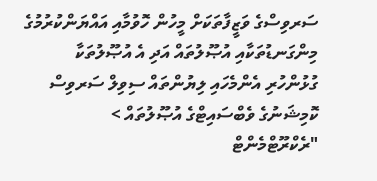ސަރވިސްގެ ވަޒީފާތަކަށް މީހުން ހޮވުމާއި އައްޔަންކުރުމުގެ މިންގަނޑުތަކާއި އުޞޫލުތައް އަދި އެ އުޞޫލުތަކާ ގުޅުންހުރި އެންމެހައި ލިޔުންތައް ސިވިލް ސަރވިސް ކޮމިޝަނުގެ ވެބްސައިޓްގެ އުޞޫލުތައް > "ރެކްރޫޓްމެންޓް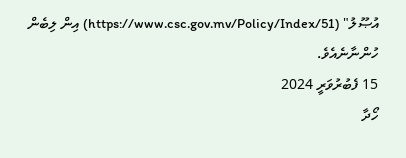އުޞޫލު" (https://www.csc.gov.mv/Policy/Index/51) އިން ލިބެން ހުންނާނެއެވެ.
15 ފެބުރުވަރީ 2024
ހޯދާ